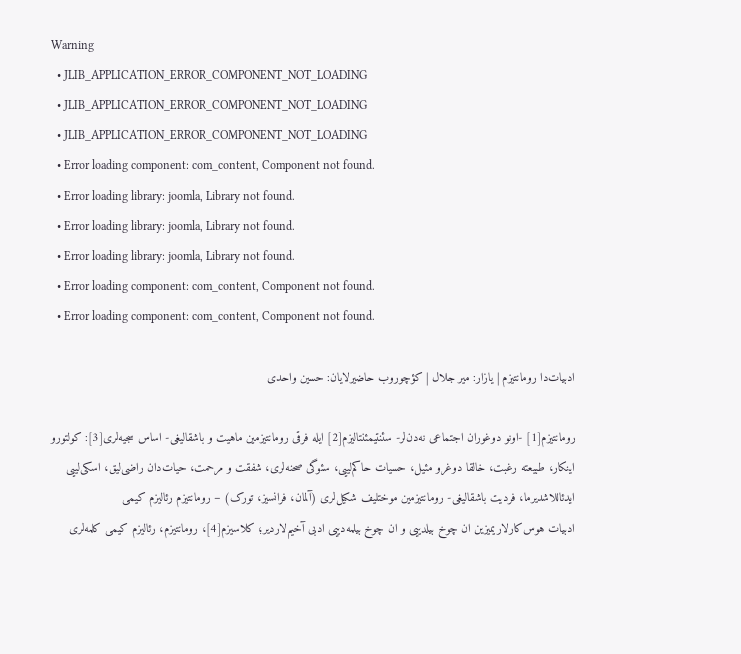Warning
  • JLIB_APPLICATION_ERROR_COMPONENT_NOT_LOADING
  • JLIB_APPLICATION_ERROR_COMPONENT_NOT_LOADING
  • JLIB_APPLICATION_ERROR_COMPONENT_NOT_LOADING
  • Error loading component: com_content, Component not found.
  • Error loading library: joomla, Library not found.
  • Error loading library: joomla, Library not found.
  • Error loading library: joomla, Library not found.
  • Error loading component: com_content, Component not found.
  • Error loading component: com_content, Component not found.

ادبیات‌دا رومانتیزم | یازار: میر جلال | کؤچوروب حاضیرلایان: حسین واحدی

رومانتیزم[1] -اونو دوغوران اجتماعی نه‌دن‌لر- سئنتیمئنتالیزم[2] ایله فرقی رومانتیزمین ماهیت و باشقا‌لیغی- اساس سجیه‌لری[3]: کولتورو اینکار، طبیعته رغبت، خالقا دوغرو مئیل، حسیات حاکم‌لییی، سئوگی صحنه‌لری، شفقت و مرحمت، حیات‌دان راضی‌لیق، اسکی‌لییی ایدئاللاشدیرما، فردیت باشقا‌لیغی- رومانتیزمین موختلیف شکیل‌لری (آلمان، فرانسیز، تورک) – رومانتیزم رئالیزم کیمی
ادبیات هوس‌کارلاریمیزین ان چوخ بیلدییی و ان چوخ بیلمه‌دییی ادبی آخیم‌لاردیر؛ کلاسیزم[4]، رومانتیزم، رئالیزم کیمی کلمه‌لری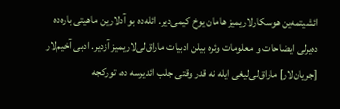ائشیتمه‌ین هوسکارلاریمیز هامان یوخ کیمی‌دیر. ائله‌ده بو آدلارین ماهیتی باره‌ده ده‌یرلی ایضاحات و معلومات وئره بیلن ادبیات ماراق‌لی‌لاریمیز آزدیر. ادبی آخیم‌لار [جریان‌لار] ماراق‌لی‌لیغی ایله نه قدر وقتی جلب ائدیرسه ده، تورکجه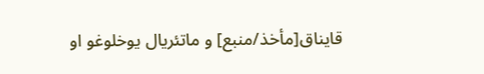قایناق[مأخذ/منبع] و ماتئریال یوخلوغو او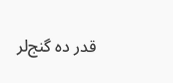قدر ده گنج‌لر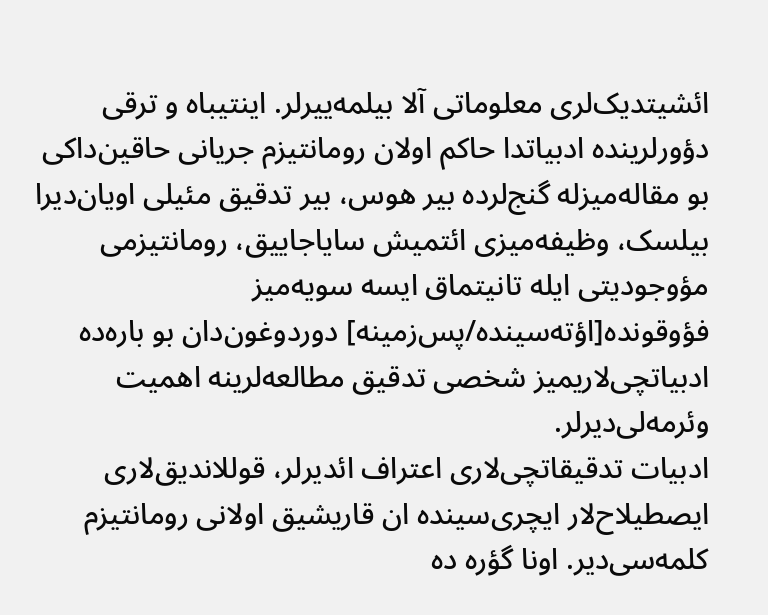ائشیتدیک‌لری معلوماتی آلا بیلمه‌ییرلر. اینتیباه و ترقی دؤورلرینده ادبیاتدا حاکم اولان رومانتیزم جریانی حاقین‌داکی بو مقاله‌میزله گنج‌لرده بیر هوس، بیر تدقیق مئیلی اویان‌دیرا بیلسک، وظیفه‌میزی ائتمیش سایاجاییق، رومانتیزمی مؤوجودیتی ایله تانیتماق ایسه سویه‌میز فؤوقونده[اؤته‌سینده/پس‌زمینه] دوردوغون‌دان بو باره‌ده ادبیاتچی‌لاریمیز شخصی تدقیق مطالعه‌لرینه اهمیت وئرمه‌لی‌دیرلر.
ادبیات تدقیقاتچی‌لاری اعتراف ائدیرلر، قوللاندیق‌لاری ایصطیلاح‌لار ایچری‌سینده ان قاریشیق اولانی رومانتیزم کلمه‌سی‌دیر. اونا گؤره ده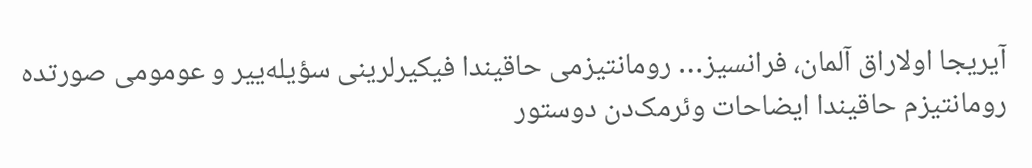آیریجا اولا‌راق آلمان، فرانسیز… رومانتیزمی حاقیندا فیکیرلرینی سؤیله‌ییر و عومومی صورتده رومانتیزم حاقیندا ایضاحات وئرمک‌دن دوستور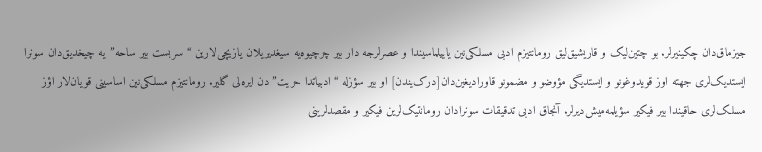جیزماق‌دان چکینیرلر. بو چتین‌لیک و قاریشیق‌لیق رومانتیزم ادبی مسلکی‌نین یاییلماسیندا و عصرلرجه دار بیر چرچیوه‌یه سیغد‌یریلان یازیچی‌لارین “سربست بیر ساحه”یه چیخدیق‌دان سونرا ایستدیک‌لری جهته اوز قویدوغونو و ایستدیگی مؤوضو و مضمونو قاورادیغین‌دان[درک‌یندن] او بیر سؤزله “ادبیاتدا حریت”دن ایره‌لی گلیر. رومانتیزم مسلکی‌نین اساسینی قویان‌لار اؤز مسلک‌لری حاقیندا بیر فیکیر سؤیلمه‌میش‌دیرلر. آنجاق ادبی تدقیقات سونرا‌دان رومانتیک‌لرین فیکیر و مقصدلرینی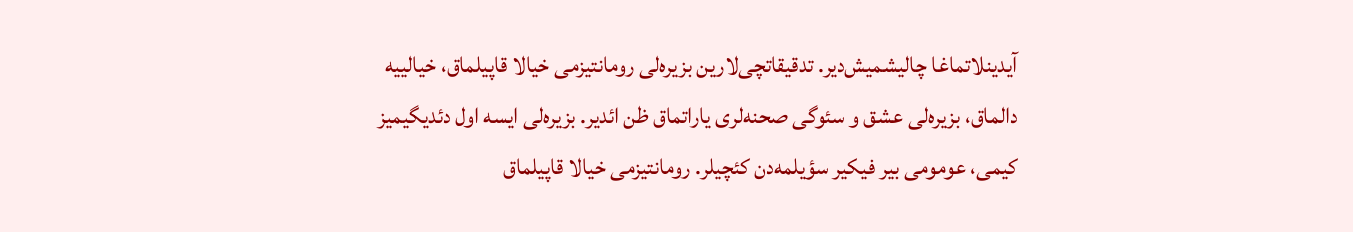آیدینلاتماغا چالیشمیش‌دیر. تدقیقاتچی‌لارین بزیره‌لی رومانتیزمی خیالا قاپیلماق، خیا‌لییه دالماق، بزیره‌لی عشق و سئوگی صحنه‌لری یاراتماق ظن ائدیر. بزیره‌لی ایسه اول دئدیگیمیز کیمی، عومومی بیر فیکیر سؤیلمه‌دن کئچیلر. رومانتیزمی خیالا قاپیلماق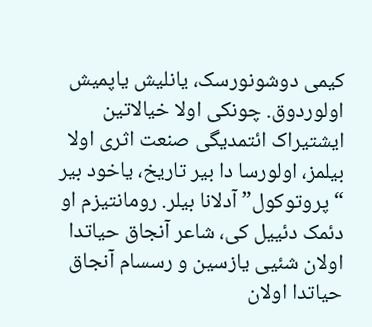کیمی دوشونورسک، یانلیش یاپمیش اولوردوق. چونکی اولا خیالاتین ایشتیراک ائتمدیگی صنعت اثری اولا بیلمز، اولورسا دا بیر تاریخ، یاخود بیر “پروتوکول” آدلانا بیلر. رومانتیزم او دئمک دئییل کی، شاعر آنجاق حیاتدا اولان شئیی یازسین و رسسام آنجاق حیاتدا اولان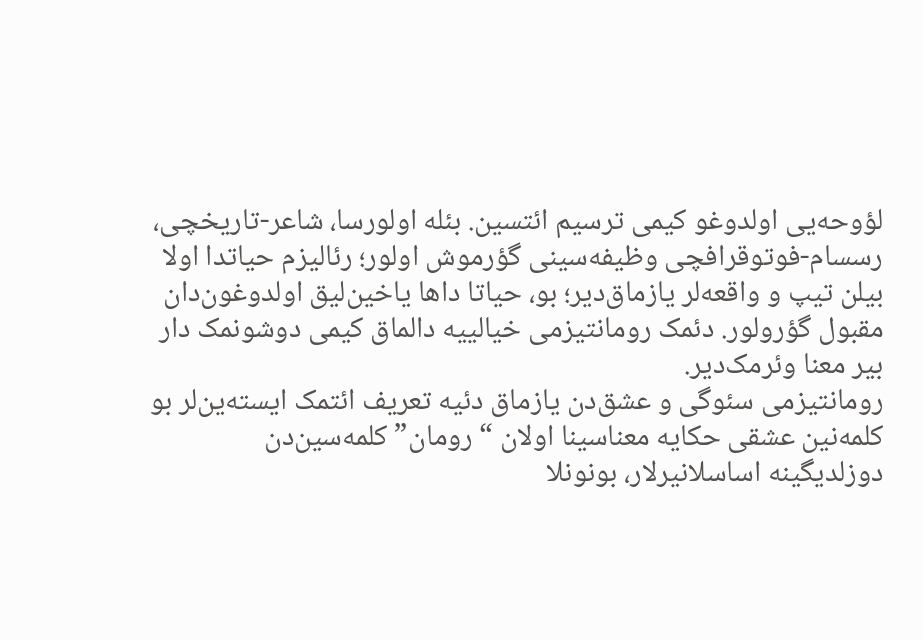لؤوحه‌یی اولدوغو کیمی ترسیم ائتسین. بئله اولورسا، شاعر-تاریخچی، رسسام-فوتوقرافچی وظیفه‌سینی گؤرموش اولور؛ رئالیزم حیاتدا اولا بیلن تیپ و واقعه‌لر یازماق‌دیر؛ بو، حیاتا داها یاخین‌لیق اولدوغون‌دان مقبول گؤرولور. دئمک رومانتیزمی خیا‌لییه دالماق کیمی دوشونمک دار بیر معنا وئرمک‌دیر.
رومانتیزمی سئوگی و عشق‌دن یازماق دئیه تعریف ائتمک ایسته‌ین‌لر بو کلمه‌نین عشقی حکایه معناسینا اولان “رومان” کلمه‌سین‌دن دوزلدیگینه اساسلانیرلار، بونونلا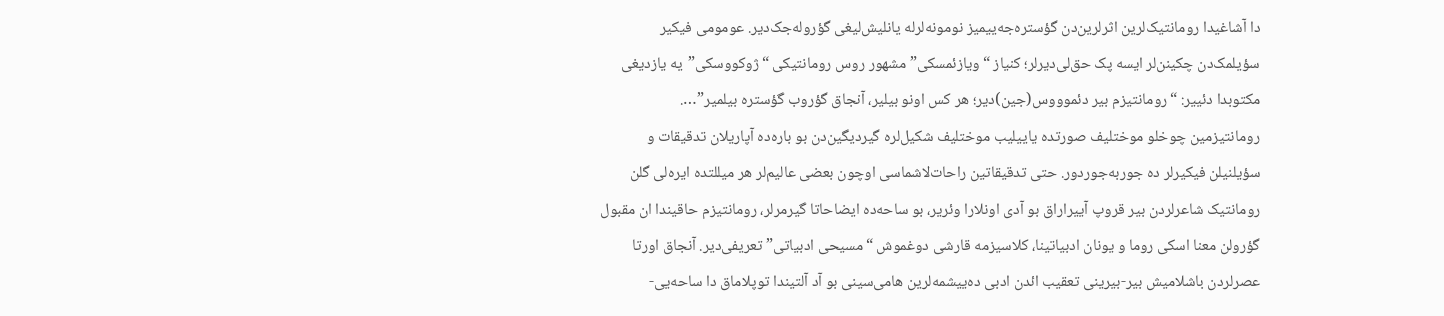دا آشاغیدا رومانتیک‌لرین اثرلرین‌دن گؤستره‌جه‌ییمیز نومونه‌لرله یانلیش‌لیغی گؤروله‌جک‌دیر. عومومی فیکیر سؤیلمک‌دن چکینن‌لر ایسه پک حق‌لی‌دیرلر؛ کنیاز “ویازئمسکی” مشهور روس رومانتیکی “ژوکووسکی”یه یازدیغی مکتوبدا دئییر: “رومانتیزم بیر دئموووس(جین)دیر؛ هر کس اونو بیلیر، آنجاق گؤروب گؤستره بیلمیر”….
رومانتیزمین چوخلو موختلیف صورتده یاییلیب موختلیف شکیل‌لره گیردیگین‌دن بو باره‌ده آپاریلان تدقیقات و سؤیلنیلن فیکیرلر ده جوربه‌جوردور. حتی تدقیقاتین راحات‌لاشماسی اوچون بعضی عالیم‌لر هر میللتده ایره‌لی گلن رومانتیک شاعرلردن بیر قروپ آییرا‌راق بو آدی اونلارا وئریر، بو ساحه‌ده ایضاحاتا گیرمرلر، رومانتیزم حاقیندا ان مقبول گؤرولن معنا اسکی روما و یونان ادبیاتینا، کلاسیزمه قارشی دوغموش “مسیحی ادبیاتی” تعریفی‌دیر. آنجاق اورتا عصرلردن باشلامیش بیر-بیرینی تعقیب ائدن ادبی ده‌ییشمه‌لرین هامی‌سینی بو آد آلتیندا توپلاماق دا ساحه‌یی-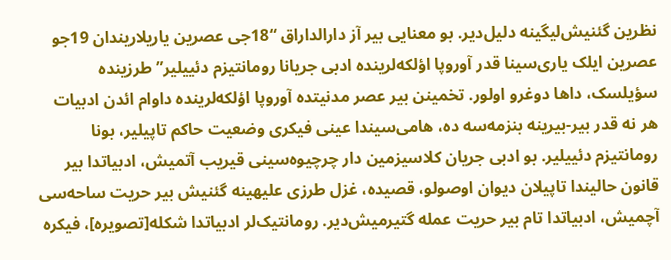نظرین گئنیش‌لیگینه دلیل‌دیر. بو معنایی بیر آز دارالدا‌راق “18جی عصرین یاریلاریندان‌ 19جو عصرین ایلک یاری‌سینا قدر آوروپا اؤلکه‌لرینده ادبی جریانا رومانتیزم دئییلیر” طرزینده سؤیلسک، داها دوغرو اولور. تخمینن بیر عصر مدنیتده آوروپا اؤلکه‌لرینده داوام ائدن ادبیات هر نه قدر بیر-بیرینه بنزمه‌سه ده، هامی‌سیندا عینی فیکری وضعیت حاکم تاپیلیر، بونا رومانتیزم دئییلیر. بو ادبی جریان کلاسیزمین دار چرچیوه‌سینی قیریب آتمیش، ادبیاتدا بیر قانون حالیندا تاپیلان دیوان اوصولو، قصیده، غزل طرزی علیهینه گئنیش بیر حریت ساحه‌سی آچمیش، ادبیاتدا تام بیر حریت عمله گتیرمیش‌دیر. رومانتیک‌لر ادبیاتدا شکله[تصویره]، فیکره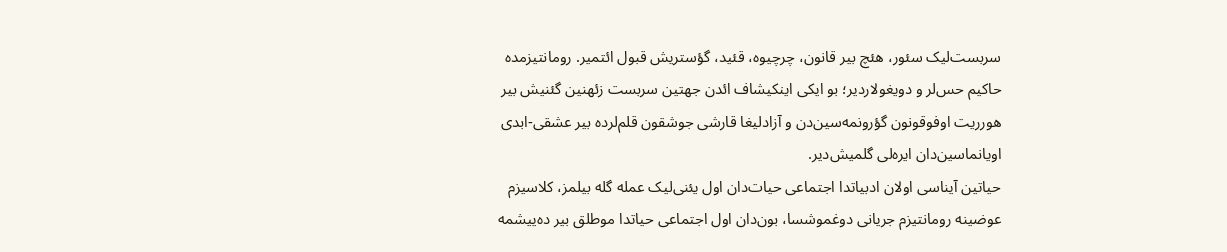سربست‌لیک سئور، هئچ بیر قانون، چرچیوه، قئید، گؤستریش قبول ائتمیر. رومانتیزمده حاکیم حس‌لر و دویغولاردیر؛ بو ایکی اینکیشاف ائدن جهتین سربست زئهنین گئنیش بیر هورریت اوفوقونون گؤرونمه‌سین‌دن و آزادلیغا قارشی جوشقون قلم‌لرده بیر عشقی-ابدی اویانماسین‌دان ایره‌لی گلمیش‌دیر.
حیاتین آیناسی اولان ادبیاتدا اجتماعی حیات‌دان اول یئنی‌لیک عمله گله بیلمز، کلاسیزم عوضینه رومانتیزم جریانی دوغموشسا، بون‌دان اول اجتماعی حیاتدا موطلق بیر ده‌ییشمه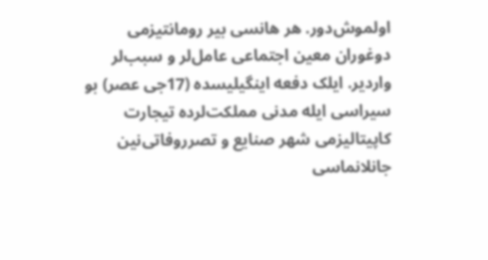اولموش‌دور. هر هانسی بیر رومانتیزمی دوغوران معین اجتماعی عامل‌لر و سبب‌لر واردیر. ایلک دفعه اینگیلیسده (17جی عصر) بو سیراسی ایله مدنی مملکت‌لرده تیجارت کاپیتالیزمی شهر صنایع و تصرروفاتی‌نین جانلانماسی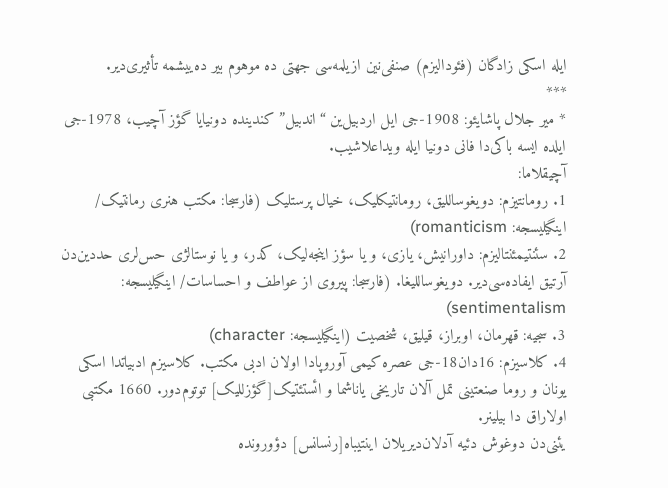ایله اسکی زادگان (فئودالیزم) صنفی‌نین ازیلمه‌سی جهتی ده موهوم بیر ده‌ییشمه تأثیری‌دیر.
***
* میر جلال پاشایئو: 1908-جی ایل اردبیل‌ین “اندبیل” کندینده دونیایا گؤز آچیب، 1978-جی ایلده ایسه باکی‌دا فانی دونیا ایله ویداعلاشیب.
آچیقلاما:
1. رومانتیزم: دویغوساللیق، رومانتیکلیک، خیال پرستلیک (فارسجا: مکتب هنری رمانتیک/ اینگیلیسجه: romanticism)
2. سئنتیمئنتالیزم: داورانیش، یازی، و یا سؤز اینجه‌لیک، کدر، و یا نوستالژی حس‌لری حددین‌دن آرتیق ایفاده‌سی‌دیر. دویغوساللیغا. (فارسجا: پیروی از عواطف و احساسات/ اینگیلیسجه: sentimentalism)
3. سجیه: قهرمان، اوبراز، قیلیق، شخصیت (اینگیلیسجه: character)
4. کلاسیزم: 16دان18-جی عصره‌ کیمی آوروپادا اولان ادبی مکتب. کلاسیزم ادبیاتدا اسکی یونان و روما صنعتینی تمل آلان تاریخی یاناشما و ائستئتیک[گؤزللیک] توتوم‌دور. 1660 مکتبی اولا‌راق دا بیلینر.
یئنی‌دن دوغوش دئیه آدلان‌دیریلان اینتیباه[رنسانس] دؤورونده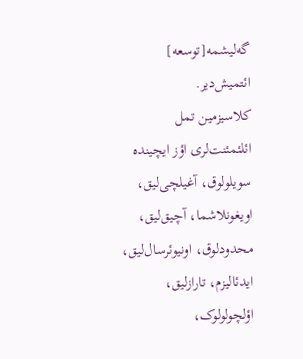گه‌لیشمه[توسعه] ائتمیش‌دیر.
کلاسیزمین تمل ائلئمئنت‌لری اؤز ایچینده سویلولوق، آغیلچی‌لیق، اویغونلاشما، آچیق‌لیق، محدودلوق، اونیوئرسال‌لیق، ایدئالیزم، تارازلیق، اؤلچولولوک،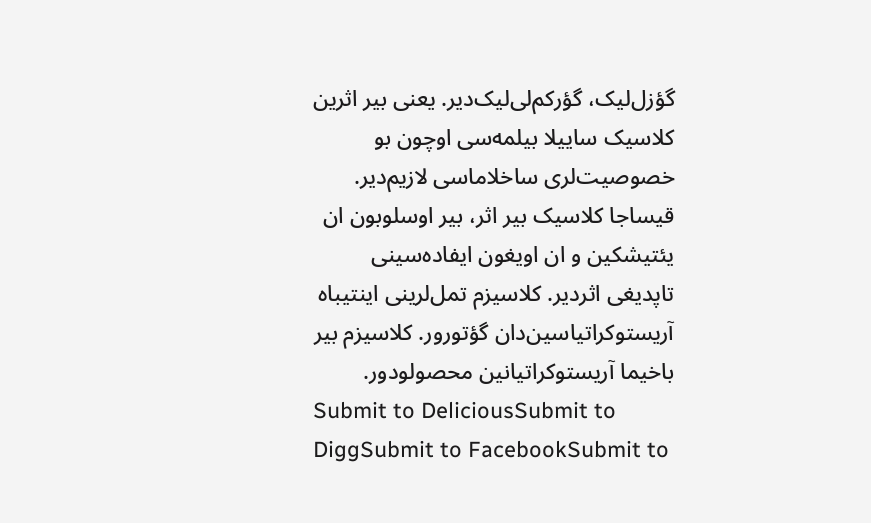گؤزل‌لیک، گؤرکم‌لی‌لیک‌دیر. یعنی بیر اثرین کلاسیک ساییلا بیلمه‌سی اوچون بو خصوصیت‌لری ساخلاماسی لازیم‌دیر. قیساجا کلاسیک بیر اثر، بیر اوسلوبون ان یئتیشکین و ان اویغون ایفاده‌سینی تاپدیغی اثردیر. کلاسیزم تمل‌لرینی اینتیباه آریستوکراتیاسین‌دان گؤتورور. کلاسیزم بیر باخیما آریستوکراتیانین محصولودور.
Submit to DeliciousSubmit to DiggSubmit to FacebookSubmit to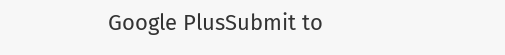Google PlusSubmit to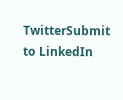TwitterSubmit to LinkedIn